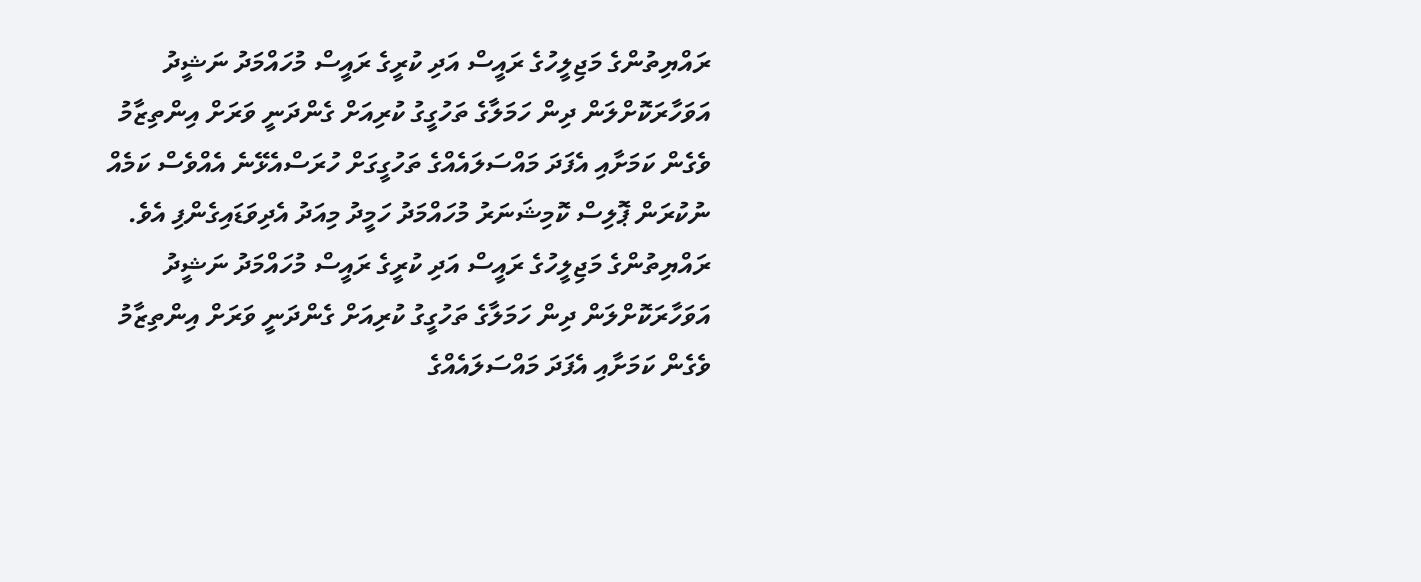ރައްޔިތުންގެ މަޖިލީހުގެ ރައީސް އަދި ކުރީގެ ރައީސް މުހައްމަދު ނަޝީދު އަވަހާރަކޮށްލަން ދިން ހަމަލާގެ ތަހުގީގު ކުރިއަށް ގެންދަނީ ވަރަށް އިންތިޒާމު ވެގެން ކަމަށާއި އެފަދަ މައްސަލައެއްގެ ތަހުގީގަށް ހުރަސްއެޅޭނެ އެއްވެސް ކަމެއް ނުކުރަން ޕޮލިސް ކޮމިޝަނަރު މުހައްމަދު ހަމީދު މިއަދު އެދިވަޑައިގެންފި އެވެ.
ރައްޔިތުންގެ މަޖިލީހުގެ ރައީސް އަދި ކުރީގެ ރައީސް މުހައްމަދު ނަޝީދު އަވަހާރަކޮށްލަން ދިން ހަމަލާގެ ތަހުގީގު ކުރިއަށް ގެންދަނީ ވަރަށް އިންތިޒާމު ވެގެން ކަމަށާއި އެފަދަ މައްސަލައެއްގެ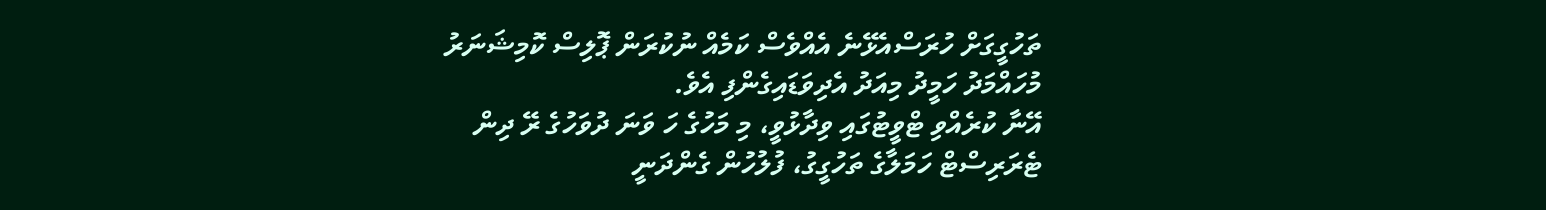ތަހުގީގަށް ހުރަސްއެޅޭނެ އެއްވެސް ކަމެއް ނުކުރަން ޕޮލިސް ކޮމިޝަނަރު މުހައްމަދު ހަމީދު މިއަދު އެދިވަޑައިގެންފި އެވެ.
އޭނާ ކުރެއްވި ޓްވީޓުގައި ވިދާޅުވީ، މި މަހުގެ ހަ ވަނަ ދުވަހުގެ ރޭ ދިން ޓެރަރިސްޓް ހަމަލާގެ ތަހުގީގު، ފުލުހުން ގެންދަނީ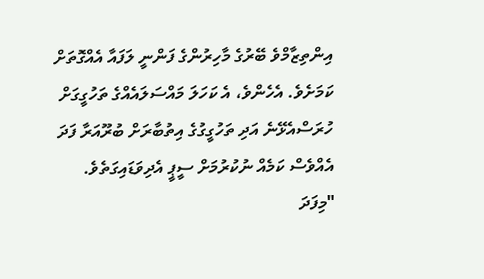އިންތިޒާމްވެ ބޭރުގެ މާހިރުންގެ ފަންނީ ލަފައާ އެއްގޮތަށް ކަމަށެވެ. އެހެންވެ، އެ ކަހަލަ މައްސަލައެއްގެ ތަހުގީގަށް ހުރަސްއެޅޭނެ އަދި ތަހުގީގުގެ އިތުބާރަށް ބުރޫއަރާ ފަދަ އެއްވެސް ކަމެއް ނުކުރުމަށް ސީޕީ އެދިވަޑައިގަތެވެ.
"މިފަދަ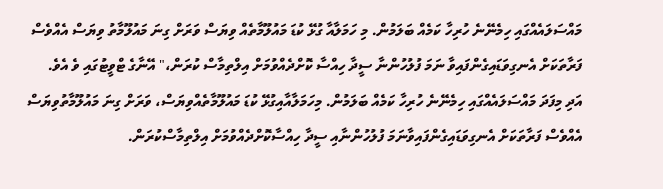މައްސަލައެއްގައި ހިމެނޭނެ ހުރިހާ ކަމެއް ބަލަމުން. މި ހަމަލާއާ ގުޅޭ ކުޑަ މައުލޫމާތެއް ވިޔަސް ވަރަށް ގިނަ މައުލޫމާތު ވިޔަސް އެއްވެސް ފަރާތަކަށް އެނގިވަޑައިގެންފައިވާ ނަމަ ފުލުހުންނާ ސީދާ ހިއްސާ ކޮށްދެއްވުމަށް އިލްތިމާސް ކުރަން،" އޭނާގެ ޓްވީޓުގައި ވެ އެވެ.
އަދި މިފަދަ މައްސަލައެއްގައި ހިމެނޭނެ ހުރިހާ ކަމެއް ބަލަމުން. މިހަމަލާއާއިގުޅޭ ކުޑަ މައުލޫމާތެއްވިޔަސް، ވަރަށް ގިނަ މައުލޫމާތުވިޔަސް އެއްވެސް ފަރާތަކަށް އެނގިވަޑައިގެންފައިވާނަމަ ފުލުހުންނާއި ސީދާ ހިއްސާކޮށްދެއްވުމަށް އިލްތިމާސްކުރަން.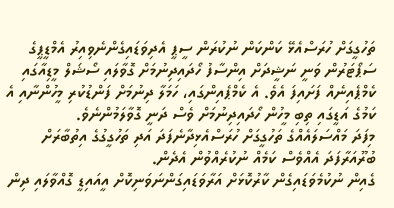ތަހުގީގަށް ހުރަސްއެޅޭ ކަންކަން ނުކުރަން ސީޕީ އެދިވަޑައިގެންނެވިއިރު އެމްޑީޕީގެ ސަޕޯޓަރުން ވަނީ ނަޝީދަށް އިންސާފު ހޯދައިދިނުމަށް ގޮވާލައި ސޯޝަލް މީޑިއާގައި ކެމްޕެއިނެއް ފަށައިފަ އެވެ. އެ ކެމްޕެއިންގައި، ހަމަލާ ދިނުމަށް ފަންޑުކުރި މީހުންނާއި އެ ކަމުގެ އަޑީގައި ތިބި މީހުން ހޯދައިދިނުމަށް ވެސް ދަނީ ގޮވާލަމުންނެވެ.
މިފަދަ މައްސަލައެއްގެ ތަހުގީގަށް ހުރަސްއެޅިދާނެފަދަ އަދި ތަހުގީގުގެ އިތުބާރަށް ބުރޫއަރާފަދަ އެއްވެސް ކަމެއް ނުކުރެއްވުން އެދެން.
ގެއިން ނުކުމެވަޑައިގެން ކާރުކޮޅަށް އަރާވަޑައިގަންނަވަނިކޮށް އީއައިޑީ ގޮއްވާލައި ދިން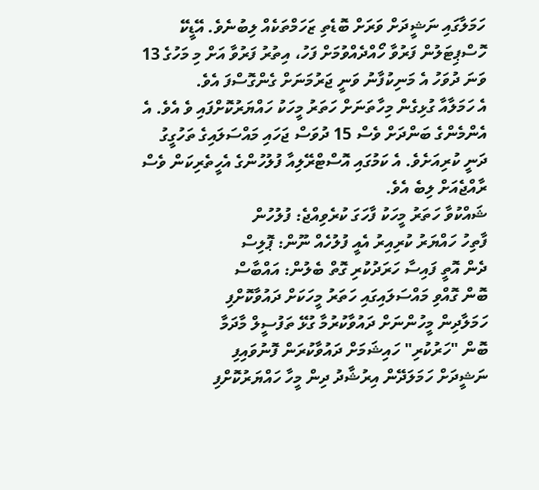ހަމަލާގައި ނަޝީދަށް ވަރަށް ބޮޑެތި ޒަހަމްތަކެއް ލިބުނެވެ. އޭޑީކޭ ހޮސްޕިޓަލުން ފަރުވާ ހޯއްދެއްވުމަށް ފަހު، އިތުރު ފަރުވާ އަށް މި މަހުގެ 13 ވަނަ ދުވަހު އެ މަނިކުފާނު ވަނީ ޖަރުމަނަށް ގެންގޮސްފަ އެވެ.
އެ ހަމަލާއާ ގުޅިގެން މިހާތަނަށް ހަތަރު މީހަކު ހައްޔަރުކޮށްފައި ވެ އެވެ. އެ އެންމެންގެ ބަންދަށް ވެސް 15 ދުވަސް ޖަހައި މައްސަލައިގެ ތަހުގީގު ދަނީ ކުރިއަށެވެ. އެ ކަމުގައި އޮސްޓްރޭލިއާ ފުލުހުންގެ އެހީތެރިކަން ވެސް ރާއްޖެއަށް ލިބެ އެވެ.
ޝައްކުވާ ހަތަރު މީހަކު ފާހަގަ ކުރެވިއްޖެ: ފުލުހުން
ފާތިހު ހައްޔަރު ކުރިއިރު އެއީ ފުލުހެއް ނޫން: ޕޮލިސް
ދެން އޮތީ ފައިސާ ހަރަދުކުރި ގޮތް ބެލުން: އައްބާސް
ބޮން ގޮއްވި މައްސަލައިގައި ހަތަރު މީހަކަށް ދައުވާކޮށްފި
ހަމަލާދިން މީހުންނަށް ދައުވާކުރުމާ ގުޅޭ ތަފުސީލް މާދަމާ
ބޮން "ހަރުކުރި" ހައިޝަމަށް ދައުވާކުރަން ފޮނުވައިފި
ނަޝީދަށް ހަމަލަދޭން އިރުޝާދު ދިން މީހާ ހައްޔަރުކޮށްފި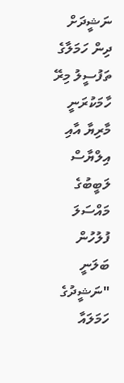ނަޝީދަށް ދިން ހަމަލާގެ ތަފުސީލު މިރޭ ހާމަކުރަނީ
މާރިޔާ އާއި އިލްޔާސް ލަބީބުގެ މައްސަލަ ފުލުހުން ބަލަނީ
"ނަޝީދުގެ ހަމަލައާ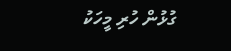ގުޅުން ހުރި މީހަކު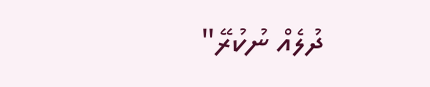ދުލެއް ނުކުރޭ"